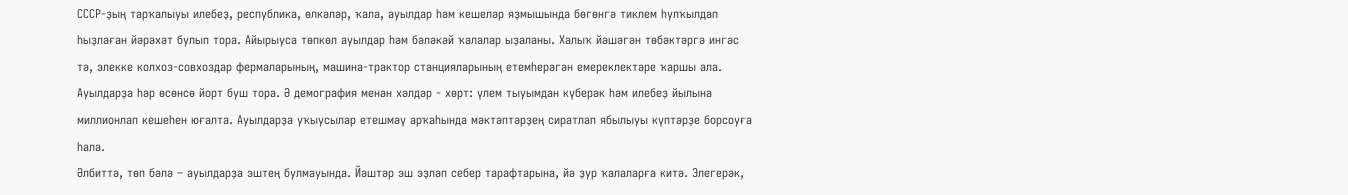СССР-ҙың тарҡалыуы илебеҙ, республика, өлкәләр, ҡала, ауылдар һәм кешеләр яҙмышында бөгөнгә тиклем һулҡылдап һыҙлаған йәрәхәт булып тора. Айырыуса төпкөл ауылдар һәм бәләкәй ҡалалар ыҙаланы. Халыҡ йәшәгән төбәктәргә ингәс тә, элекке колхоз-совхоздар фермаларының, машина-трактор станцияларының етемһерәгән емереклектәре ҡаршы ала. Ауылдарҙа һәр өсөнсө йорт буш тора. Ә демография менән хәлдәр - хөрт: үлем тыуымдан күберәк һәм илебеҙ йылына миллионлап кешеһен юғалта. Ауылдарҙа уҡыусылар етешмәү арҡаһында мәктәптәрҙең сиратлап ябылыуы күптәрҙе борсоуға һала.
Әлбиттә, төп бәлә – ауылдарҙа эштең булмауында. Йәштәр эш эҙләп себер тарафтарына, йә ҙур ҡалаларға китә. Элегерәк,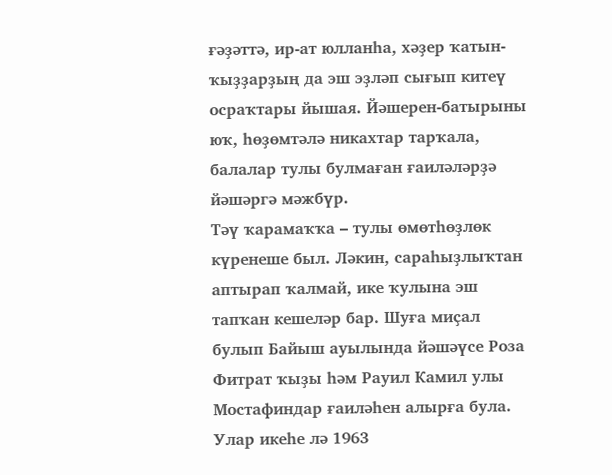ғәҙәттә, ир-ат юлланһа, хәҙер ҡатын-ҡыҙҙарҙың да эш эҙләп сығып китеү осраҡтары йышая. Йәшерен-батырыны юҡ, һөҙөмтәлә никахтар тарҡала, балалар тулы булмаған ғаиләләрҙә йәшәргә мәжбүр.
Тәү ҡарамаҡҡа – тулы өмөтһөҙлөк күренеше был. Ләкин, сараһыҙлыҡтан аптырап ҡалмай, ике ҡулына эш тапҡан кешеләр бар. Шуға миҫал булып Байыш ауылында йәшәүсе Роза Фитрат ҡыҙы һәм Рауил Камил улы Мостафиндар ғаиләһен алырға була. Улар икеһе лә 1963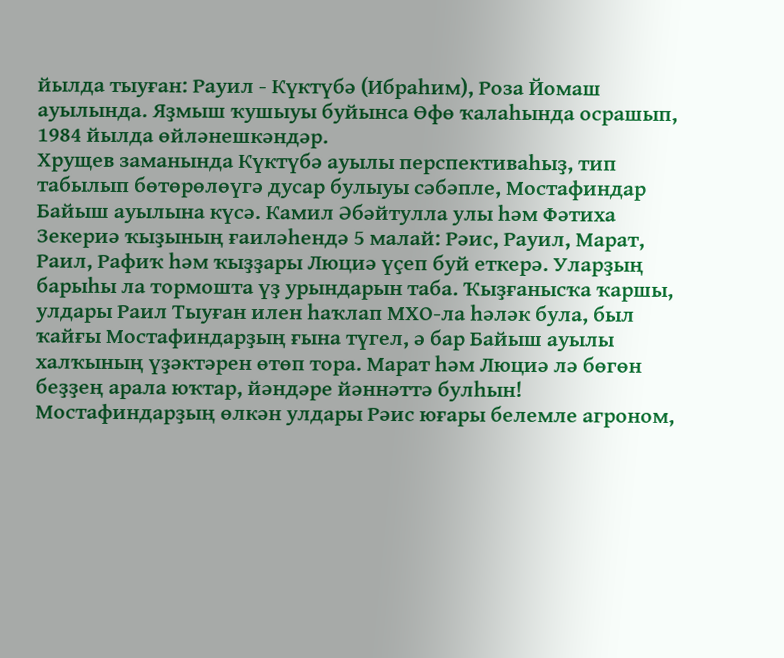йылда тыуған: Рауил - Күктүбә (Ибраһим), Роза Йомаш ауылында. Яҙмыш ҡушыуы буйынса Өфө ҡалаһында осрашып, 1984 йылда өйләнешкәндәр.
Хрущев заманында Күктүбә ауылы перспективаһыҙ, тип табылып бөтөрөлөүгә дусар булыуы сәбәпле, Мостафиндар Байыш ауылына күсә. Камил Әбәйтулла улы һәм Фәтиха Зекериә ҡыҙының ғаиләһендә 5 малай: Рәис, Рауил, Марат, Раил, Рафиҡ һәм ҡыҙҙары Люциә үҫеп буй еткерә. Уларҙың барыһы ла тормошта үҙ урындарын таба. Ҡыҙғанысҡа ҡаршы, улдары Раил Тыуған илен һаҡлап МХО-ла һәләк була, был ҡайғы Мостафиндарҙың ғына түгел, ә бар Байыш ауылы халҡының үҙәктәрен өтөп тора. Марат һәм Люциә лә бөгөн беҙҙең арала юҡтар, йәндәре йәннәттә булһын! Мостафиндарҙың өлкән улдары Рәис юғары белемле агроном,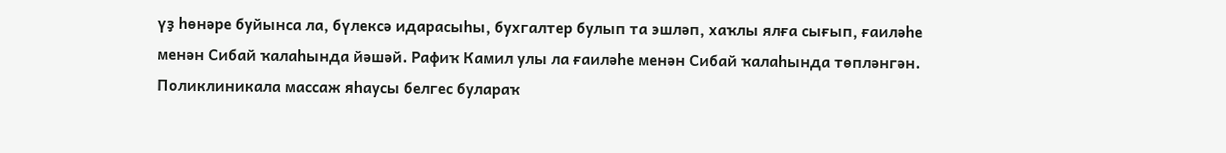үҙ һөнәре буйынса ла, бүлексә идарасыһы, бухгалтер булып та эшләп, хаҡлы ялға сығып, ғаиләһе менән Сибай ҡалаһында йәшәй. Рафиҡ Камил улы ла ғаиләһе менән Сибай ҡалаһында төпләнгән. Поликлиникала массаж яһаусы белгес булараҡ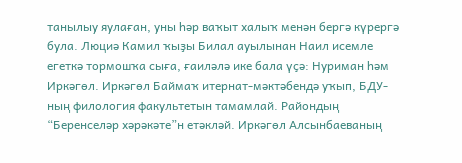танылыу яулаған, уны һәр ваҡыт халыҡ менән бергә күрергә була. Люциә Камил ҡыҙы Билал ауылынан Наил исемле егеткә тормошҡа сыға, ғаиләлә ике бала үҫә: Нуриман һәм Иркәгөл. Иркәгөл Баймаҡ итернат-мәктәбендә уҡып, БДУ-ның филология факультетын тамамлай. Райондың “Беренселәр хәрәкәте”н етәкләй. Иркәгөл Алсынбаеваның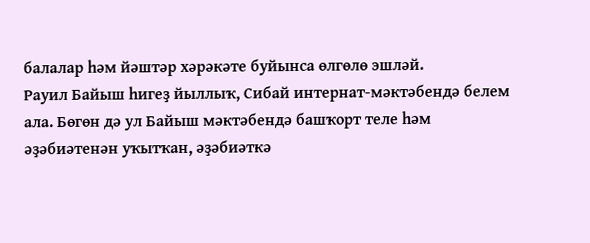балалар һәм йәштәр хәрәкәте буйынса өлгөлө эшләй.
Рауил Байыш һигеҙ йыллыҡ, Сибай интернат-мәктәбендә белем ала. Бөгөн дә ул Байыш мәктәбендә башҡорт теле һәм әҙәбиәтенән уҡытҡан, әҙәбиәткә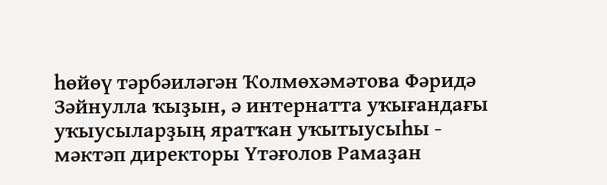һөйөү тәрбәиләгән Ҡолмөхәмәтова Фәридә Зәйнулла ҡыҙын, ә интернатта уҡығандағы уҡыусыларҙың яратҡан уҡытыусыһы - мәктәп директоры Үтәғолов Рамаҙан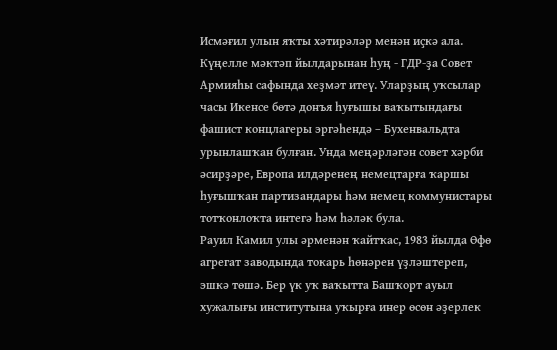Исмәғил улын яҡты хәтирәләр менән иҫкә ала. Күңелле мәктәп йылдарынан һуң - ГДР-ҙа Совет Армияһы сафында хеҙмәт итеү. Уларҙың уҡсылар часы Икенсе бөтә донъя һуғышы ваҡытындағы фашист концлагеры эргәһендә – Бухенвальдта урынлашҡан булған. Унда меңәрләгән совет хәрби әсирҙәре, Европа илдәренең немецтарға ҡаршы һуғышҡан партизандары һәм немец коммунистары тотҡонлоҡта интегә һәм һәләк була.
Рауил Камил улы әрменән ҡайтҡас, 1983 йылда Өфө агрегат заводында токарь һөнәрен үҙләштереп, эшкә төшә. Бер үк уҡ ваҡытта Башҡорт ауыл хужалығы институтына уҡырға инер өсөн әҙерлек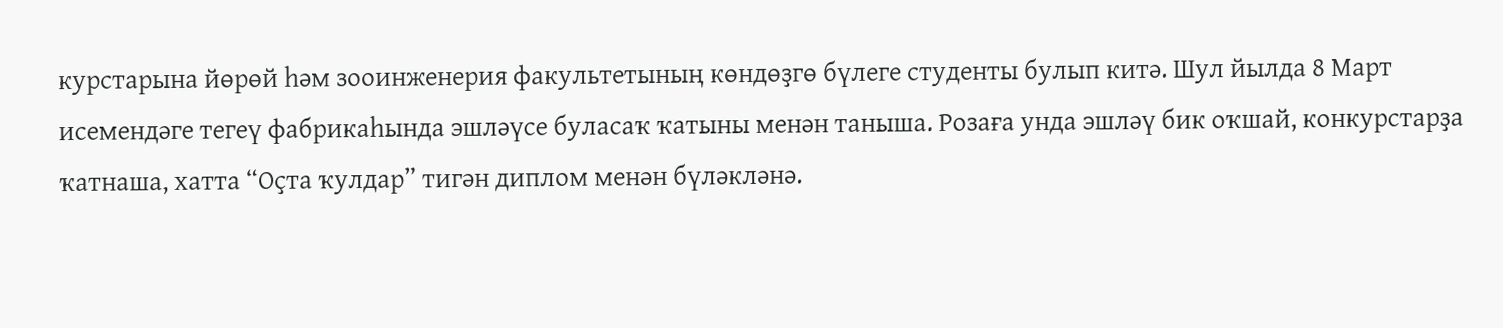курстарына йөрөй һәм зооинженерия факультетының көндөҙгө бүлеге студенты булып китә. Шул йылда 8 Март исемендәге тегеү фабрикаһында эшләүсе буласаҡ ҡатыны менән таныша. Розаға унда эшләү бик оҡшай, конкурстарҙа ҡатнаша, хатта “Оҫта ҡулдар” тигән диплом менән бүләкләнә.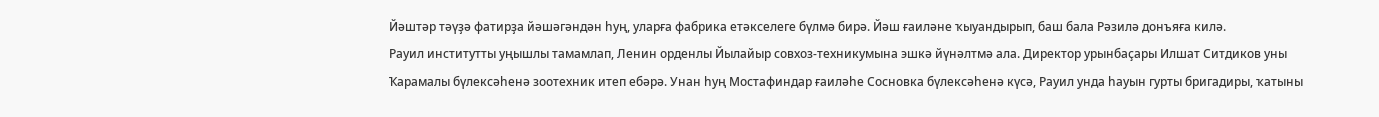Йәштәр тәүҙә фатирҙа йәшәгәндән һуң, уларға фабрика етәкселеге бүлмә бирә. Йәш ғаиләне ҡыуандырып, баш бала Рәзилә донъяға килә.
Рауил институтты уңышлы тамамлап, Ленин орденлы Йылайыр совхоз-техникумына эшкә йүнәлтмә ала. Директор урынбаҫары Илшат Ситдиков уны Ҡарамалы бүлексәһенә зоотехник итеп ебәрә. Унан һуң Мостафиндар ғаиләһе Сосновка бүлексәһенә күсә, Рауил унда һауын гурты бригадиры, ҡатыны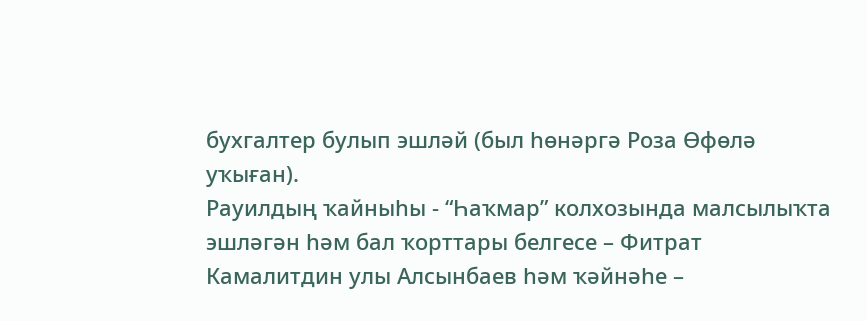бухгалтер булып эшләй (был һөнәргә Роза Өфөлә уҡыған).
Рауилдың ҡайныһы - “Һаҡмар” колхозында малсылыҡта эшләгән һәм бал ҡорттары белгесе – Фитрат Камалитдин улы Алсынбаев һәм ҡәйнәһе –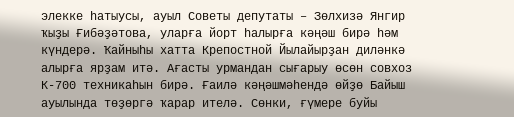элекке һатыусы, ауыл Советы депутаты – Зөлхизә Янгир ҡыҙы Ғибәҙәтова, уларға йорт һалырға кәңәш бирә һәм күндерә. Ҡайныһы хатта Крепостной Йылайырҙан диләнкә алырға ярҙам итә. Ағасты урмандан сығарыу өсөн совхоз К-700 техникаһын бирә. Ғаилә кәңәшмәһендә өйҙө Байыш ауылында төҙөргә ҡарар ителә. Сөнки, ғүмере буйы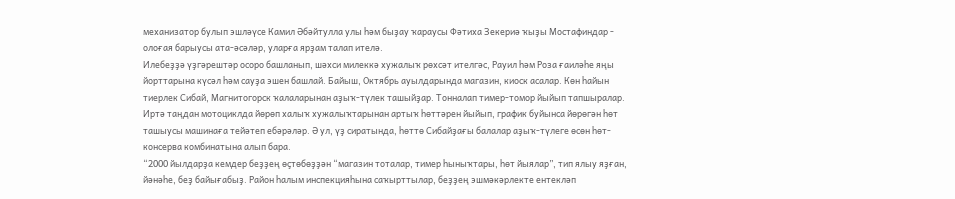механизатор булып эшләүсе Камил Әбәйтулла улы һәм быҙау ҡараусы Фәтиха Зекериә ҡыҙы Мостафиндар - олоғая барыусы ата-әсәләр, уларға ярҙам талап ителә.
Илебеҙҙә үҙгәрештәр осоро башланып, шәхси милеккә хужалыҡ рөхсәт ителгәс, Рауил һәм Роза ғаиләһе яңы йорттарына күсәл һәм сауҙа эшен башлай. Байыш, Октябрь ауылдарында магазин, киоск асалар. Көн һайын тиерлек Сибай, Магнитогорск ҡалаларынан аҙыҡ-түлек ташыйҙар. Тонналап тимер-томор йыйып тапшыралар. Иртә таңдан мотоциклда йөрөп халыҡ хужалыҡтарынан артыҡ һөттәрен йыйып, график буйынса йөрөгән һөт ташыусы машинаға тейәтеп ебәрәләр. Ә ул, үҙ сиратында, һөттө Сибайҙағы балалар аҙыҡ-түлеге өсөн һөт-консерва комбинатына алып бара.
“2000 йылдарҙа кемдер беҙҙең өҫтөбөҙҙән “магазин тоталар, тимер һыныҡтары, һөт йыялар”, тип ялыу яҙған, йәнәһе, беҙ байығабыҙ. Район һалым инспекцияһына саҡырттылар, беҙҙең эшмәкәрлекте ентекләп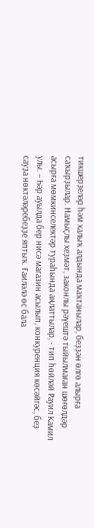тикшерҙеләр һәм халыҡ алдында маҡтанылар, беҙҙән өлгө алырға саҡырҙылар. Намыҫлы хеҙмәт, законлы рәүештә тыйылмаған шөғөлдәр асырға мөмкинселектәр тураһында аңлаттылар, - тип һөйләй Рауил Камил улы. – Һәр ауылда бер нисә магазин асылып, конкуренция көсәйгәс, беҙ сауҙа нөктәләребеҙҙе яптыҡ. Ғаиләлә өс бала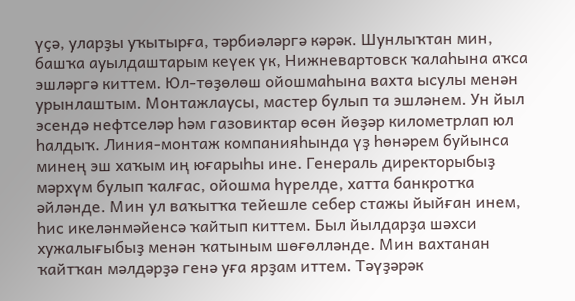үҫә, уларҙы уҡытырға, тәрбиәләргә кәрәк. Шунлыҡтан мин, башҡа ауылдаштарым кеүек үк, Нижневартовск ҡалаһына аҡса эшләргә киттем. Юл-төҙөлөш ойошмаһына вахта ысулы менән урынлаштым. Монтажлаусы, мастер булып та эшләнем. Ун йыл эсендә нефтселәр һәм газовиктар өсөн йөҙәр километрлап юл һалдыҡ. Линия-монтаж компанияһында үҙ һөнәрем буйынса минең эш хаҡым иң юғарыһы ине. Генераль директорыбыҙ мәрхүм булып ҡалғас, ойошма һүрелде, хатта банкротҡа әйләнде. Мин ул ваҡытҡа тейешле себер стажы йыйған инем, һис икеләнмәйенсә ҡайтып киттем. Был йылдарҙа шәхси хужалығыбыҙ менән ҡатыным шөғөлләнде. Мин вахтанан ҡайтҡан мәлдәрҙә генә уға ярҙам иттем. Тәүҙәрәк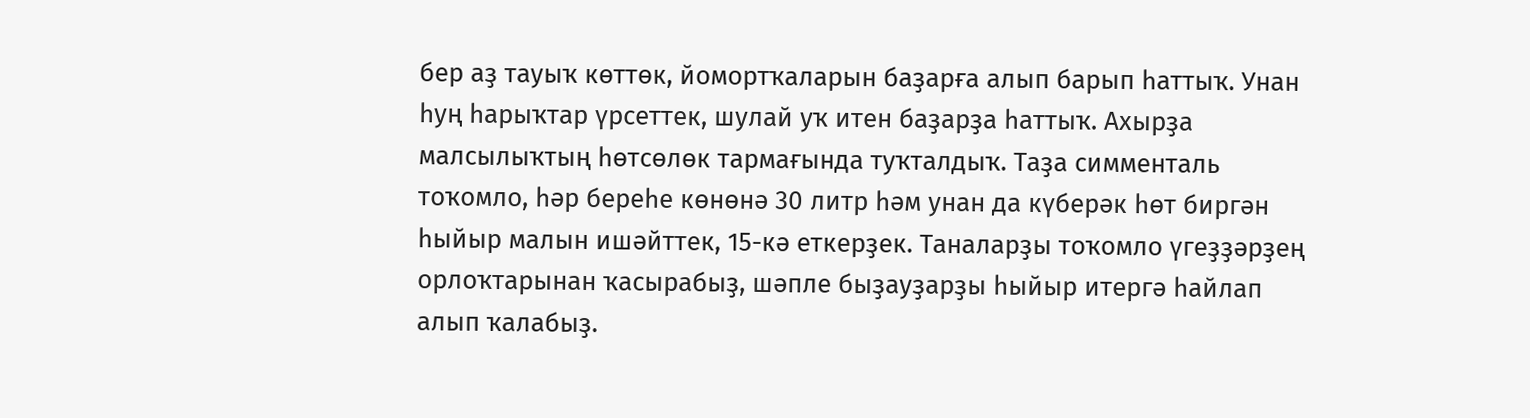бер аҙ тауыҡ көттөк, йомортҡаларын баҙарға алып барып һаттыҡ. Унан һуң һарыҡтар үрсеттек, шулай уҡ итен баҙарҙа һаттыҡ. Ахырҙа малсылыҡтың һөтсөлөк тармағында туҡталдыҡ. Таҙа симменталь тоҡомло, һәр береһе көнөнә 30 литр һәм унан да күберәк һөт биргән һыйыр малын ишәйттек, 15-кә еткерҙек. Таналарҙы тоҡомло үгеҙҙәрҙең орлоҡтарынан ҡасырабыҙ, шәпле быҙауҙарҙы һыйыр итергә һайлап алып ҡалабыҙ.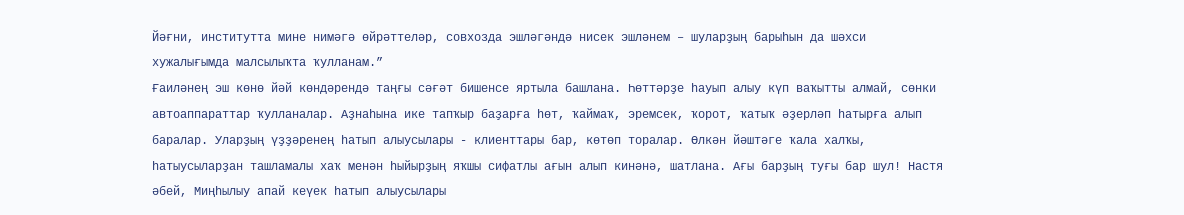Йәғни, институтта мине нимәгә өйрәттеләр, совхозда эшләгәндә нисек эшләнем – шуларҙың барыһын да шәхси хужалығымда малсылыҡта ҡулланам.”
Ғаиләнең эш көнө йәй көндәрендә таңғы сәғәт бишенсе яртыла башлана. Һөттәрҙе һауып алыу күп ваҡытты алмай, сөнки автоаппараттар ҡулланалар. Аҙнаһына ике тапҡыр баҙарға һөт, ҡаймаҡ, эремсек, ҡорот, ҡатыҡ әҙерләп һатырға алып баралар. Уларҙың үҙҙәренең һатып алыусылары - клиенттары бар, көтөп торалар. Өлкән йәштәге ҡала халҡы, һатыусыларҙан ташламалы хаҡ менән һыйырҙың яҡшы сифатлы ағын алып кинәнә, шатлана. Ағы барҙың туғы бар шул! Настя әбей, Миңһылыу апай кеүек һатып алыусылары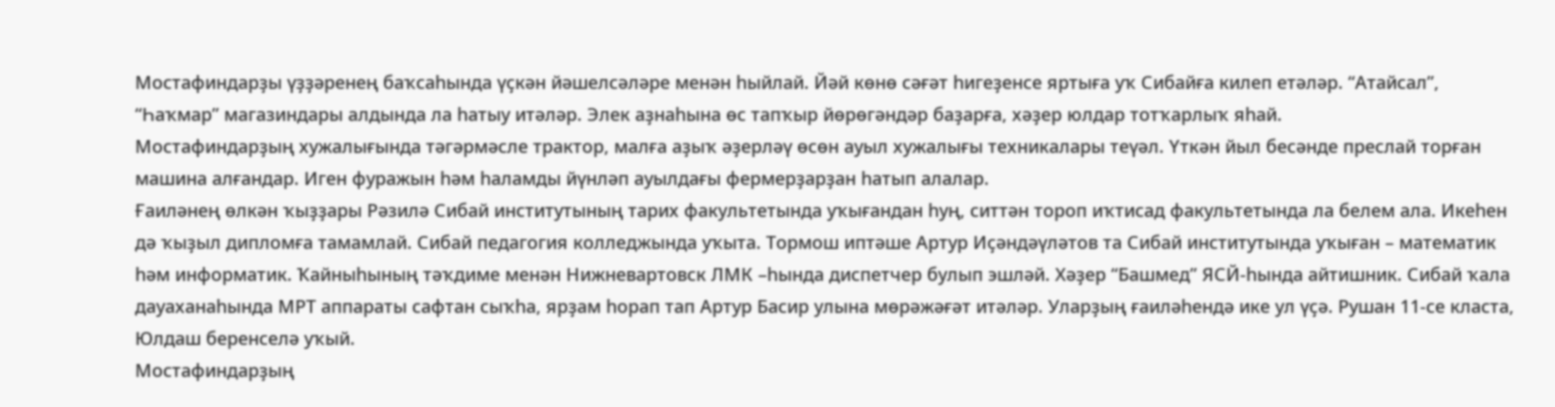Мостафиндарҙы үҙҙәренең баҡсаһында үҫкән йәшелсәләре менән һыйлай. Йәй көнө сәғәт һигеҙенсе яртыға уҡ Сибайға килеп етәләр. “Атайсал”, “Һаҡмар” магазиндары алдында ла һатыу итәләр. Элек аҙнаһына өс тапҡыр йөрөгәндәр баҙарға, хәҙер юлдар тотҡарлыҡ яһай.
Мостафиндарҙың хужалығында тәгәрмәсле трактор, малға аҙыҡ әҙерләү өсөн ауыл хужалығы техникалары теүәл. Үткән йыл бесәнде преслай торған машина алғандар. Иген фуражын һәм һаламды йүнләп ауылдағы фермерҙарҙан һатып алалар.
Ғаиләнең өлкән ҡыҙҙары Рәзилә Сибай институтының тарих факультетында уҡығандан һуң, ситтән тороп иҡтисад факультетында ла белем ала. Икеһен дә ҡыҙыл дипломға тамамлай. Сибай педагогия колледжында уҡыта. Тормош иптәше Артур Иҫәндәүләтов та Сибай институтында уҡыған – математик һәм информатик. Ҡайныһының тәҡдиме менән Нижневартовск ЛМК –һында диспетчер булып эшләй. Хәҙер “Башмед” ЯСЙ-һында айтишник. Сибай ҡала дауаханаһында МРТ аппараты сафтан сыҡһа, ярҙам һорап тап Артур Басир улына мөрәжәғәт итәләр. Уларҙың ғаиләһендә ике ул үҫә. Рушан 11-се класта, Юлдаш беренселә уҡый.
Мостафиндарҙың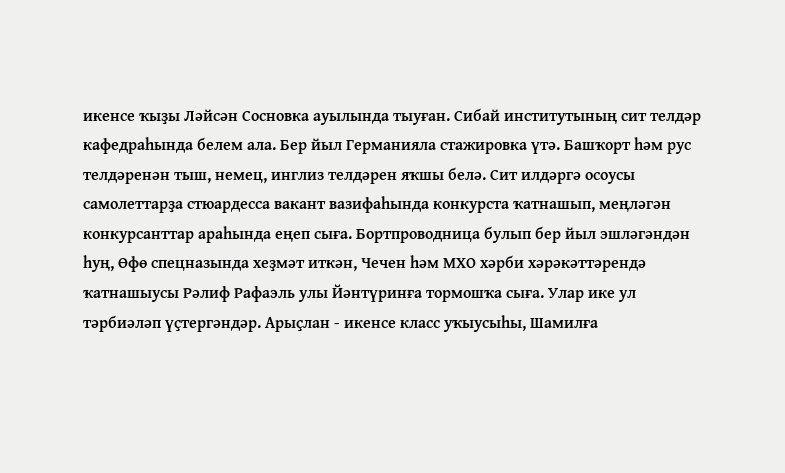икенсе ҡыҙы Ләйсән Сосновка ауылында тыуған. Сибай институтының сит телдәр кафедраһында белем ала. Бер йыл Германияла стажировка үтә. Башҡорт һәм рус телдәренән тыш, немец, инглиз телдәрен яҡшы белә. Сит илдәргә осоусы самолеттарҙа стюардесса вакант вазифаһында конкурста ҡатнашып, меңләгән конкурсанттар араһында еңеп сыға. Бортпроводница булып бер йыл эшләгәндән һуң, Өфө спецназында хеҙмәт иткән, Чечен һәм МХО хәрби хәрәкәттәрендә ҡатнашыусы Рәлиф Рафаэль улы Йәнтүринға тормошҡа сыға. Улар ике ул тәрбиәләп үҫтергәндәр. Арыҫлан - икенсе класс уҡыусыһы, Шамилға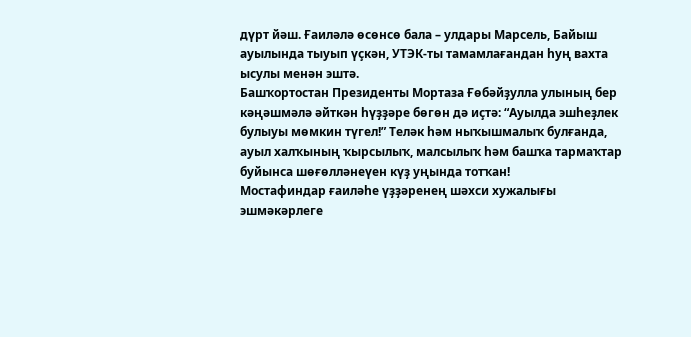дүрт йәш. Ғаиләлә өсөнсө бала – улдары Марсель, Байыш ауылында тыуып үҫкән, УТЭК-ты тамамлағандан һуң вахта ысулы менән эштә.
Башҡортостан Президенты Мортаза Ғөбәйҙулла улының бер кәңәшмәлә әйткән һүҙҙәре бөгөн дә иҫтә: “Ауылда эшһеҙлек булыуы мөмкин түгел!” Теләк һәм ныҡышмалыҡ булғанда, ауыл халҡының ҡырсылыҡ, малсылыҡ һәм башҡа тармаҡтар буйынса шөғөлләнеүен күҙ уңында тотҡан!
Мостафиндар ғаиләһе үҙҙәренең шәхси хужалығы эшмәкәрлеге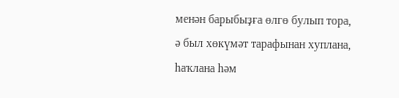менән барыбыҙға өлгө булып тора, ә был хөкүмәт тарафынан хуплана, һаҡлана һәм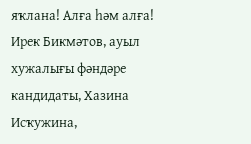яҡлана! Алға һәм алға!
Ирек Бикмәтов, ауыл хужалығы фәндәре кандидаты, Хазина Исҡужина,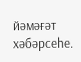йәмәғәт хәбәрсеһе.